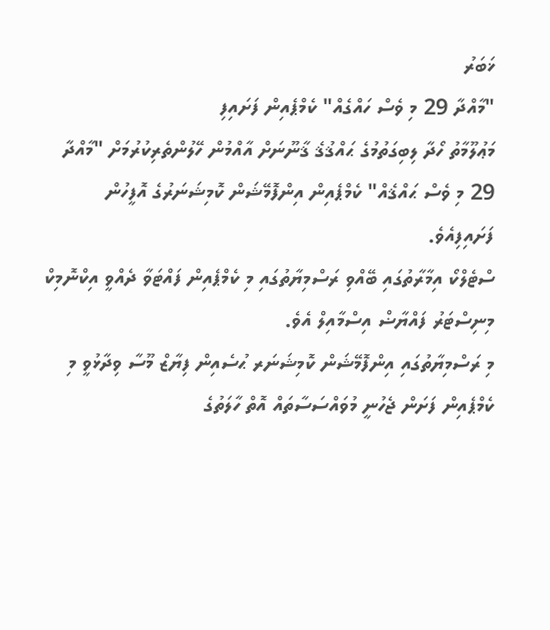ޚަބަރު
"މާއްދާ 29 މި ވެސް ހައްގެއް" ކެމްޕެއިން ފަށައިފި
މަޢުލޫމާތު ހޯދާ ލިބިގަތުމުގެ ޙައްޤުޤެ ޤާނޫނަށް އާއްމުން ހޭލުންތެރިކުރުމަށް "މާއްދާ 29 މި ވެސް ޙައްޤެއް" ކެމްޕެއިން އިންފޮމޭޝަން ކޮމިޝަނަރުގެ އޮފީހުން ފަށައިފިއެވެ.
ސްޓެލްކޯ އިމާރާތުގައި ބޭއްވި ރަސްމިޔާތުގައި މި ކެމްޕެއިން ފައްޓަވާ ދެއްވީ އިކްނޮމިކް މިނިސްޓަރު ފައްޔާޟް އިސްމާއިލް އެވެ.
މި ރަސްމިޔާތުގައި އިންފޮމޭޝަން ކޮމިޝަނަރ ޙުސެއިން ފިޔާޒް މޫސާ ވިދާޅުވީ މި ކެމްޕެއިން ފަށަން ޖެހުނީ މުވައްސަސާތައް އޮތް ހާލަތުގެ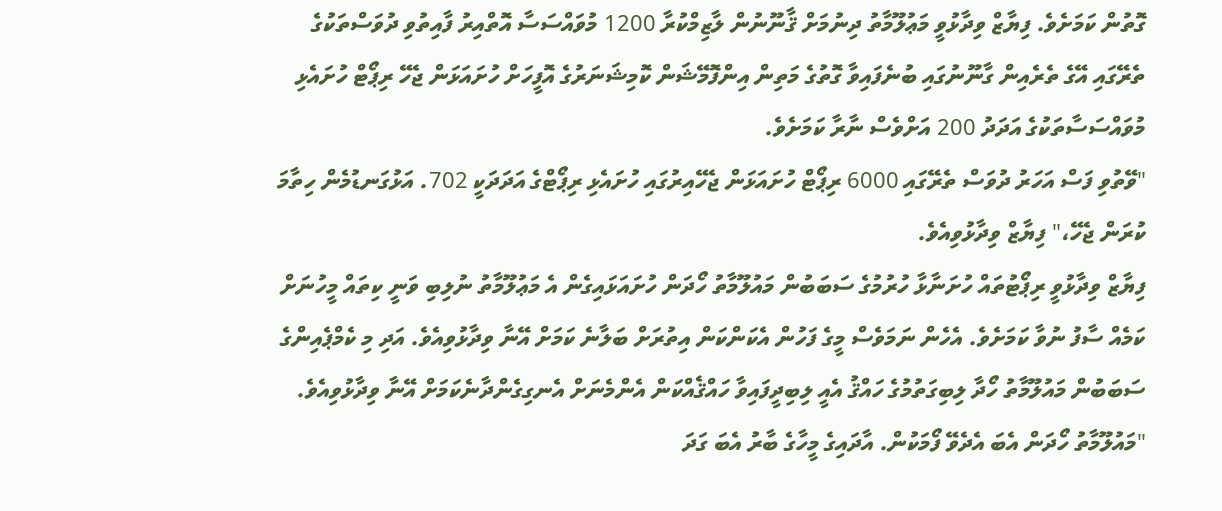ގޮތުން ކަމަށެވެ. ފިޔާޒް ވިދާޅުވީ މަޢުލޫމާތު ދިނުމަށް ޤާނޫނުން ލާޒިމްކުރާ 1200 މުވައްސަސާ އޮތްއިރު ފާއިތުވި ދުވަސްތަކުގެ ތެރޭގައި އޭގެ ތެރެއިން ގާނޫނުގައި ބުނެފައިވާ ގޮތުގެ މަތިން އިންފޮމޭޝަން ކޮމިޝަނަރުގެ އޮފީހަށް ހުށައަޅަން ޖެހޭ ރިޕޯޓް ހުށައެޅި މުވައްސަސާތަކުގެ އަދަދު 200 އަށްވެސް ނާރާ ކަމަށެވެ.
"ވޭތުވި ފަސް އަހަރު ދުވަސް ތެރޭގައި 6000 ރިޕޯޓް ހުށައަޅަން ޖެހޭއިރުގައި ހުށައެޅި ރިޕޯޓްގެ އަދަދަކީ 702. އަޅުގަނޑުމެން ހިތާމަ ކުރަން ޖެހޭ،" ފިޔާޒް ވިދާޅުވިއެވެ.
ފިޔާޒް ވިދާޅުވީ ރިޕޯޓުތައް ހުށަނާޅާ ހުރުމުގެ ސަބަބުން މައުލޫމާތު ހޯދަން ހުށައަޅައިގެން އެ މަޢުލޫމާތު ނުލިބި ވަނީ ކިތައް މީހުނަށް ކަމެއް ސާފު ނުވާ ކަމަށެވެ. އެހެން ނަމަވެސް މީގެ ފަހުން އެކަންކަން އިތުރަށް ބަލާނެ ކަމަށް އޭނާ ވިދާޅުވިއެވެ. އަދި މި ކެމްޕެއިންގެ ސަބަބުން މައުލޫމާތު ހޯދާ ލިބިގަތުމުގެ ހައްޤު އެއީ ލިބިދީފައިވާ ހައްޤެއްކަން އެންމެނަށް އެނގިގެންދާނެކަމަށް އޭނާ ވިދާޅުވިއެވެ.
"މައުލޫމާތު ހޯދަން އެބަ އެދެވޭ ފޯމަކުން. އާދައިގެ މީހާގެ ބާރު އެބަ ގަދަ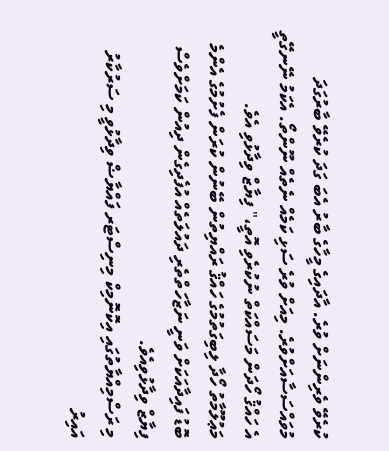ކުރެވޭ ވެރިންނަށް ވުރެ. އާދައިގެ މީހާގެ ބާރު އެބަ ގަދަ ކުރެވޭ ބާރުގަދަ މުވައްސަސާއަށްވުރެ. މިއަށް ވުރެ ސަޅި ކަމެއް ނެތެއް ނޫންތޯ. އެކަމު ނޭނގޭތީ އެ ހައްޤު ހޯދަން މަސައްކަތް ނުކުރެވި އޮތީ،" ފިޔާޒް ވިދާޅުވި އެވެ.
މަޢުލޫމާތު ހޯދާ ލިބިގަތުމުގެ ހައްޤު ރައްޔިތުން ބޭނުން ކުރަން ފެށުމުގެ އެންމެ ބޮޑު ފައިދާއަކަށް ވަނީ ނަޒާހަތްތެރި ދައުލަތެއް އުފެދިގެން ދިއުން ކަމަށްވެސް ފިޔާޒް ވިދާޅުވިއެވެ.
މި ރަސްމިއްޔާތުގައި އިކޮނޮމިކް މިނިސްޓަރ ފައްޔާޟް ވިދާޅުވީ މި ސަރުކާރު އައިރު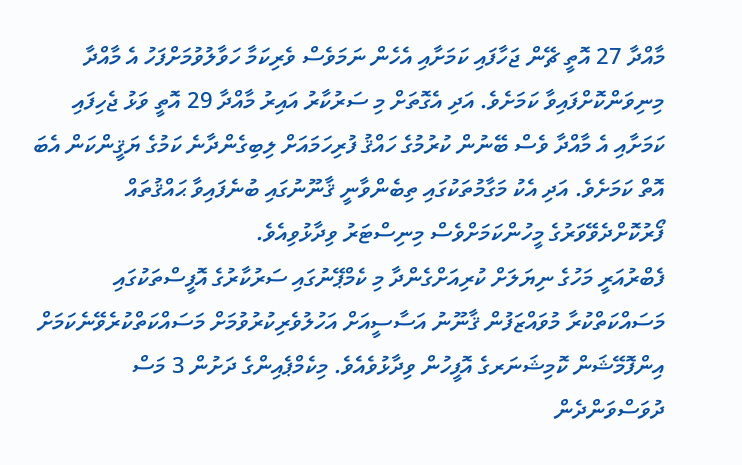މާއްދާ 27 އޮތީ ޗޭން ޖަހާފައި ކަމަށާއި އެހެން ނަމަވެސް ވެރިކަމާ ހަވާލުވުމަށްފަހު އެ މާއްދާ މިނިވަންކޮށްފައިވާ ކަމަށެވެ. އަދި އެގޮތަށް މި ސަރުކާރު އައިރު މާއްދާ 29 އޮތީ ވަޅު ޖެހިފައި ކަމަށާއި އެ މާއްދާ ވެސް ބޭނުން ކުރުމުގެ ހައްޤު ފުރިހަމައަށް ލިބިގެންދާނެ ކަމުގެ ޔަޤީންކަން އެބަ އޮތް ކަމަށެވެ. އަދި އެކު މަގާމުތަކުގައި ތިބެންވާނީ ޤާނޫނުގައި ބުނެފައިވާ ޙައްޤުތައް ފޯރުކޮށްދެވޭވަރުގެ މީހުންކަމަށްވެސް މިނިސްޓަރު ވިދާޅުވިއެވެ.
ފެބްރުއަރީ މަހުގެ ނިޔަލަށް ކުރިއަށްގެންދާ މި ކެމްޕޭނުގައި ސަރުކާރުގެ އޮފީސްތަކުގައި މަސައްކަތްކުރާ މުވައްޒަފުން ޤާނޫނު އަސާސީއަށް އަހުލުވެރިކުރުވުމަށް މަސައްކަތްކުރެވޭނެކަމަށް އިންފޮމޭޝަން ކޮމިޝަނަރގެ އޮފީހުން ވިދާޅުވެއެވެ. މިކެމްޕެއިންގެ ދަށުން 3 މަސް ދުވަސްވަންދެން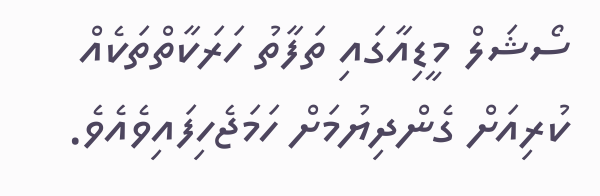ސޯޝަލް މީޑިއާގައި ތަފާތު ހަރަކާތްތަކެއް ކުރިއަށް ގެންދިޔުމަށް ހަމަޖެހިފައިވެއެވެ.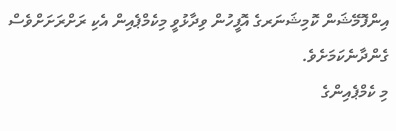އިންފޮމޭޝަން ކޮމިޝަނަރގެ އޮފީހުން ވިދާޅުވީ މިކެމްޕެއިން އެކި ރަށްރަށަށްވެސް ގެންދާނެކަމަށެވެ.
މި ކެމްޕެއިންގެ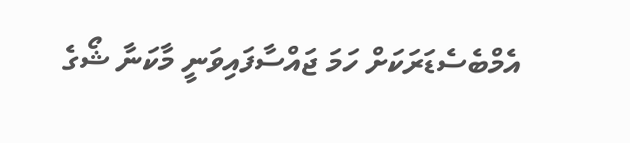އެމްބެސެޑަރަކަށް ހަމަ ޖައްސާފައިވަނީ މާކަނާ ޝޯގެ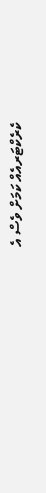ކެރެކްޓަރއެއް ކަމަށް ވެސް އެ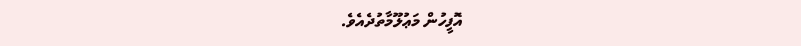އޮފީހުން މަޢުލޫމާތުދެއެވެ.